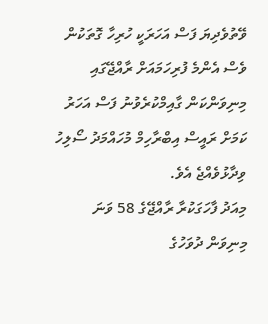ވޭތުވެދިޔަ ފަސް އަހަރަކީ ހުރިހާ ގޮތަކުން ވެސް އެންމެ ފުރިހަމައަށް ރާއްޖޭގައި މިނިވަންކަން ގާއިމްކުރެވުނު ފަސް އަހަރު ކަމަށް ރައީސް އިބްރާހިމް މުހައްމަދު ސޯލިހު ވިދާޅުވެއްޖެ އެވެ.
މިއަދު ފާހަގަކުރާ ރާއްޖޭގެ 58 ވަނަ މިނިވަން ދުވަހުގެ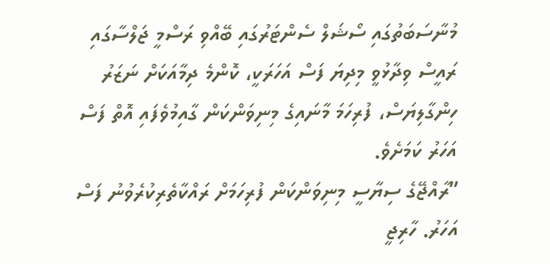މުނާސަބަތުގައި ސޯޝަލް ސެންޓަރުގައި ބޭއްވި ރަސްމީ ޖަލްސާގައި ރައީސް ވިދާޅުވީ މިދިޔަ ފަސް އަހަރަކީ، ކޮންމެ ދިމާއަކަށް ނަޒަރު ހިންގާލިޔަސް، ފުރިހަމަ މާނައިގެ މިނިވަންކަން ގާއިމުވެފައި އޮތް ފަސް އަހަރު ކަމަށެވެ.
”ރާއްޖޭގެ ސިޔާސީ މިނިވަންކަން ފުރިހަމަށް ރައްކާތެރިކުރެވުނު ފަސް އަހަރު. ހާރިޖީ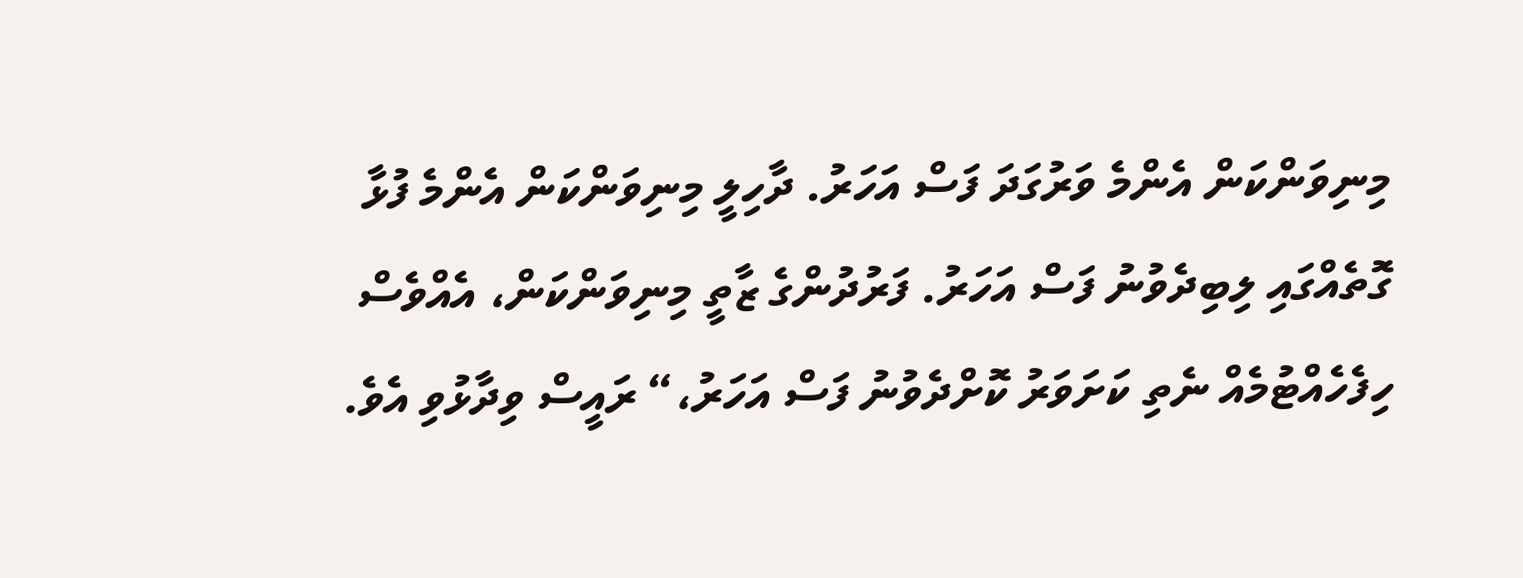މިނިވަންކަން އެންމެ ވަރުގަދަ ފަސް އަހަރު. ދާހިލީ މިނިވަންކަން އެންމެ ފުޅާ ގޮތެއްގައި ލިބިދެވުނު ފަސް އަހަރު. ފަރުދުންގެ ޒާތީ މިނިވަންކަން، އެއްވެސް ހިފެހެއްޓުމެއް ނެތި ކަށަވަރު ކޮށްދެވުނު ފަސް އަހަރު،“ ރައީސް ވިދާޅުވި އެވެ.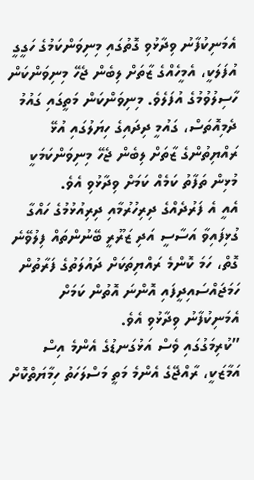އެމަނިކުފާނު ވިދާޅުވި ގޮތުގައި މިނިވަންކަމުގެ ހަގީގީ އުފަލަކީ، އެމީހެއްގެ ޒާތަށް ލިބެން ޖެހޭ މިނިވަންކަން ހާސިލުވުމުގެ އުފަލެވެ. މިނިވަންކަން މަތީގައި ގައުމު ދެމިއޮތަސް، ގައުމީ ދިދައިގެ ހިޔަލުގައި އުޅޭ ރައްޔިތުންގެ ޒާތަށް ލިބެން ޖެހޭ މިނިވަންކަމަކީ މުޅިން ތަފާތު ކަމެއް ކަމަށް ވިދާޅުވި އެވެ.
އެއީ އެ ފަރުދެއްގެ ދިރިހުރުމާއި ދިރިއުޅުމުގެ ހައްގާ ގުޅިފައިވާ އަސާސީ އަދި ޒަރޫރީ ބޭނުންތައް ފިލުވޭނެ ގޮތް، ހަމަ ކޮންމެ ރައްޔިތަކަށް ދައުލަތުގެ ފަރާތުން ހަމަޖައްސައިދީފައި އޮންނަ އޮތުން ކަމަށް އެމަނިކުފާނު ވިދާޅުވި އެވެ.
”ކުރިމަގުގައި ވެސް އަޅުގަނޑުގެ އެންމެ އިސް އަމާޒަކީ، ރާއްޖޭގެ އެންމެ މަތީ މަސްލަހަތު ހިމާޔަތްކޮށް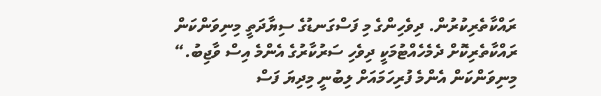ރައްކާތެރިކުރުން. ދިވެހިންގެ މި ފަސްގަނޑުގެ ސިޔާދަތީ މިނިވަންކަން ރައްކާތެރިކޮށް ދެމެހެއްޓުމަކީ ދިވެހި ސަރުކާރުގެ އެންމެ އިސް ވާޖިބު.“
މިނިވަންކަން އެންމެ ފުރިހަމައަށް ލިބުނީ މިދިޔަ ފަސް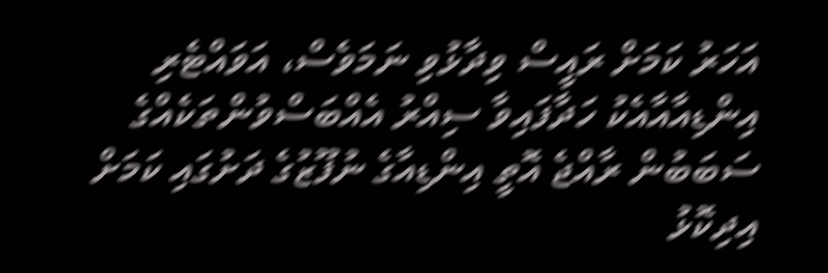އަހަރު ކަމަށް ރައީސް ވިދާޅުވި ނަމަވެސް، އަވައްޓެރި އިންޑިއާއާއެކު ހަދާފައިވާ ސިއްރު އެއްބަސްވުންތަކެއްގެ ސަބަބުން ރާއްޖެ އޮތީ އިންޑިއާގެ ނުފޫޒުގެ ދަށުގައި ކަމަށް އިދިކޮޅު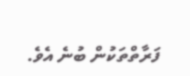ފަރާތްތަކުން ބުނެ އެވެ.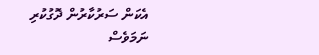އެކަން ސަރުކާރުން ދޮގުކުރި ނަމަވެސް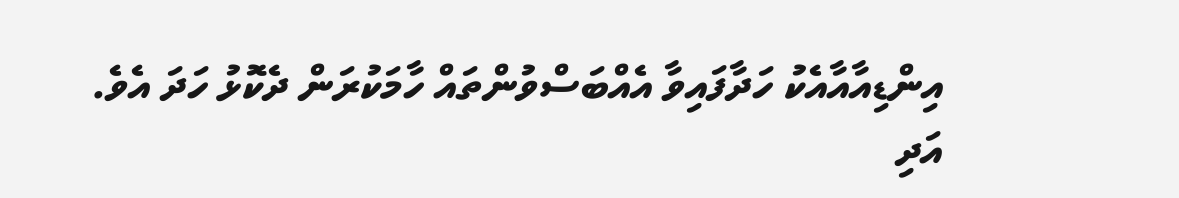އިންޑިއާއާއެކު ހަދާފައިވާ އެއްބަސްވުންތައް ހާމަކުރަން ދެކޮޅު ހަދަ އެވެ. އަދި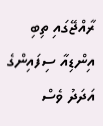ރާއްޖޭގައި ތިބި އިންޑިއާ ސިފައިންގެ އަދަދު ވެސް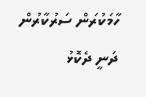ހާމަކުރަން ސަރުކާރުން ދަނީ ދެކޮޅު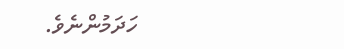ހަދަމުންނެވެ.